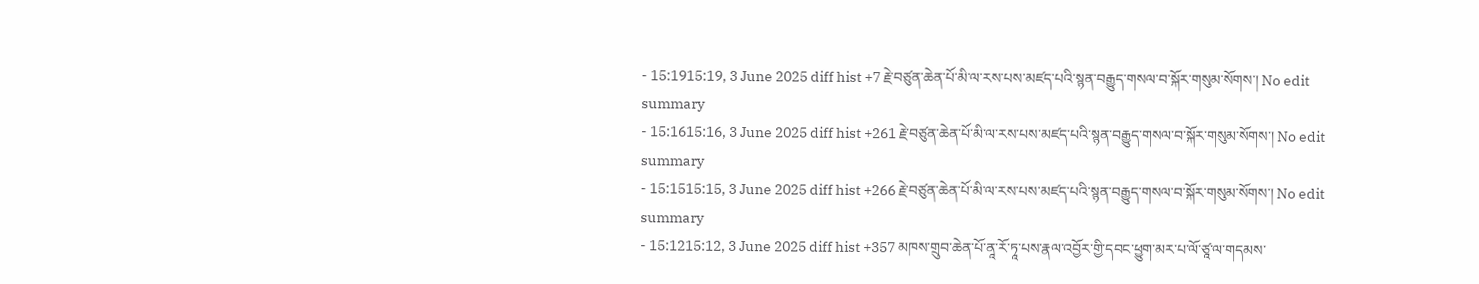- 15:1915:19, 3 June 2025 diff hist +7 རྗེ་བཙུན་ཆེན་པོ་མི་ལ་རས་པས་མཛད་པའི་སྙན་བརྒྱུད་གསལ་བ་སྐོར་གསུམ་སོགས་། No edit summary
- 15:1615:16, 3 June 2025 diff hist +261 རྗེ་བཙུན་ཆེན་པོ་མི་ལ་རས་པས་མཛད་པའི་སྙན་བརྒྱུད་གསལ་བ་སྐོར་གསུམ་སོགས་། No edit summary
- 15:1515:15, 3 June 2025 diff hist +266 རྗེ་བཙུན་ཆེན་པོ་མི་ལ་རས་པས་མཛད་པའི་སྙན་བརྒྱུད་གསལ་བ་སྐོར་གསུམ་སོགས་། No edit summary
- 15:1215:12, 3 June 2025 diff hist +357 མཁས་གྲུབ་ཆེན་པོ་ནཱ་རོ་ཏཱ་པས་རྣལ་འབྱོར་གྱི་དབང་ཕྱུག་མར་པ་ལོ་ཙཱ་ལ་གདམས་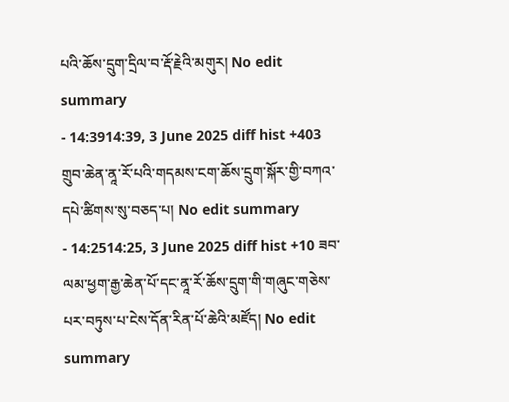པའི་ཆོས་དྲུག་དྲིལ་བ་རྡོ་རྗེའི་མགུར། No edit summary
- 14:3914:39, 3 June 2025 diff hist +403 གྲུབ་ཆེན་ནཱ་རོ་པའི་གདམས་ངག་ཆོས་དྲུག་སྐོར་གྱི་བཀའ་དཔེ་ཚིགས་སུ་བཅད་པ། No edit summary
- 14:2514:25, 3 June 2025 diff hist +10 ཟབ་ལམ་ཕྱག་རྒྱ་ཆེན་པོ་དང་ནཱ་རོ་ཆོས་དྲུག་གི་གཞུང་གཅེས་པར་བཏུས་པ་ངེས་དོན་རིན་པོ་ཆེའི་མཛོད། No edit summary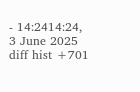- 14:2414:24, 3 June 2025 diff hist +701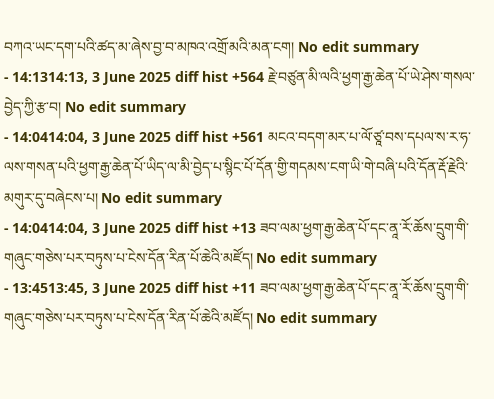བཀའ་ཡང་དག་པའི་ཚད་མ་ཞེས་བྱ་བ་མཁའ་འགྲོ་མའི་མན་ངག། No edit summary
- 14:1314:13, 3 June 2025 diff hist +564 རྗེ་བཙུན་མི་ལའི་ཕྱག་རྒྱ་ཆེན་པོ་ཡེ་ཤེས་གསལ་བྱེད་ཀྱི་རྩ་བ། No edit summary
- 14:0414:04, 3 June 2025 diff hist +561 མངའ་བདག་མར་པ་ལོ་ཙཱ་བས་དཔལ་ས་ར་ཧ་ལས་གསན་པའི་ཕྱག་རྒྱ་ཆེན་པོ་ཡིད་ལ་མི་བྱེད་པ་སྙིང་པོ་དོན་གྱི་གདམས་ངག་ཡི་གེ་བཞི་པའི་དོན་རྡོ་རྗེའི་མགུར་དུ་བཞེངས་པ། No edit summary
- 14:0414:04, 3 June 2025 diff hist +13 ཟབ་ལམ་ཕྱག་རྒྱ་ཆེན་པོ་དང་ནཱ་རོ་ཆོས་དྲུག་གི་གཞུང་གཅེས་པར་བཏུས་པ་ངེས་དོན་རིན་པོ་ཆེའི་མཛོད། No edit summary
- 13:4513:45, 3 June 2025 diff hist +11 ཟབ་ལམ་ཕྱག་རྒྱ་ཆེན་པོ་དང་ནཱ་རོ་ཆོས་དྲུག་གི་གཞུང་གཅེས་པར་བཏུས་པ་ངེས་དོན་རིན་པོ་ཆེའི་མཛོད། No edit summary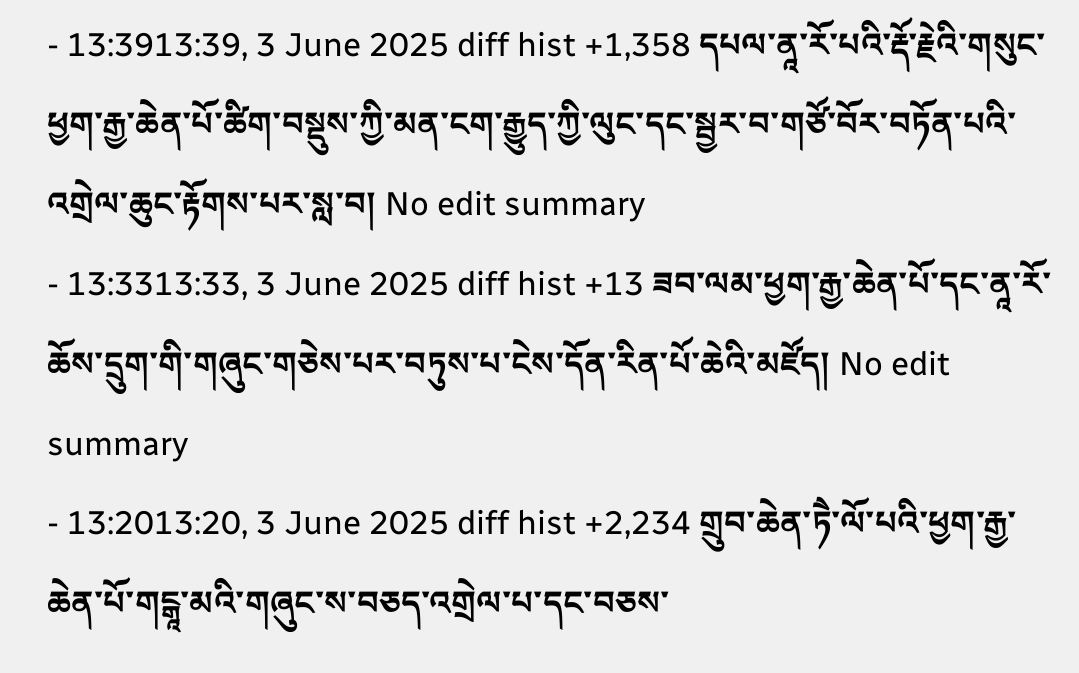- 13:3913:39, 3 June 2025 diff hist +1,358 དཔལ་ནཱ་རོ་པའི་རྡོ་རྗེའི་གསུང་ཕྱག་རྒྱ་ཆེན་པོ་ཚིག་བསྡུས་ཀྱི་མན་ངག་རྒྱུད་ཀྱི་ལུང་དང་སྦྱར་བ་གཙོ་བོར་བཏོན་པའི་འགྲེལ་ཆུང་རྟོགས་པར་སླ་བ། No edit summary
- 13:3313:33, 3 June 2025 diff hist +13 ཟབ་ལམ་ཕྱག་རྒྱ་ཆེན་པོ་དང་ནཱ་རོ་ཆོས་དྲུག་གི་གཞུང་གཅེས་པར་བཏུས་པ་ངེས་དོན་རིན་པོ་ཆེའི་མཛོད། No edit summary
- 13:2013:20, 3 June 2025 diff hist +2,234 གྲུབ་ཆེན་ཏཻ་ལོ་པའི་ཕྱག་རྒྱ་ཆེན་པོ་གངྒཱ་མའི་གཞུང་ས་བཅད་འགྲེལ་པ་དང་བཅས་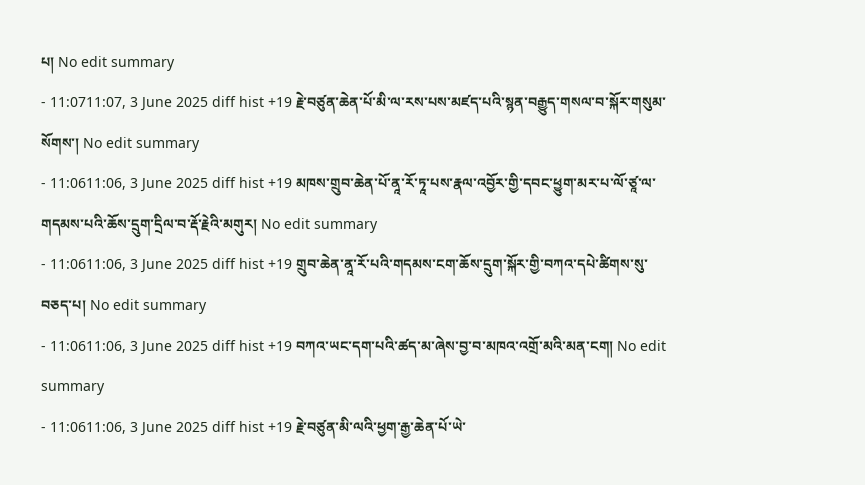པ། No edit summary
- 11:0711:07, 3 June 2025 diff hist +19 རྗེ་བཙུན་ཆེན་པོ་མི་ལ་རས་པས་མཛད་པའི་སྙན་བརྒྱུད་གསལ་བ་སྐོར་གསུམ་སོགས་། No edit summary
- 11:0611:06, 3 June 2025 diff hist +19 མཁས་གྲུབ་ཆེན་པོ་ནཱ་རོ་ཏཱ་པས་རྣལ་འབྱོར་གྱི་དབང་ཕྱུག་མར་པ་ལོ་ཙཱ་ལ་གདམས་པའི་ཆོས་དྲུག་དྲིལ་བ་རྡོ་རྗེའི་མགུར། No edit summary
- 11:0611:06, 3 June 2025 diff hist +19 གྲུབ་ཆེན་ནཱ་རོ་པའི་གདམས་ངག་ཆོས་དྲུག་སྐོར་གྱི་བཀའ་དཔེ་ཚིགས་སུ་བཅད་པ། No edit summary
- 11:0611:06, 3 June 2025 diff hist +19 བཀའ་ཡང་དག་པའི་ཚད་མ་ཞེས་བྱ་བ་མཁའ་འགྲོ་མའི་མན་ངག། No edit summary
- 11:0611:06, 3 June 2025 diff hist +19 རྗེ་བཙུན་མི་ལའི་ཕྱག་རྒྱ་ཆེན་པོ་ཡེ་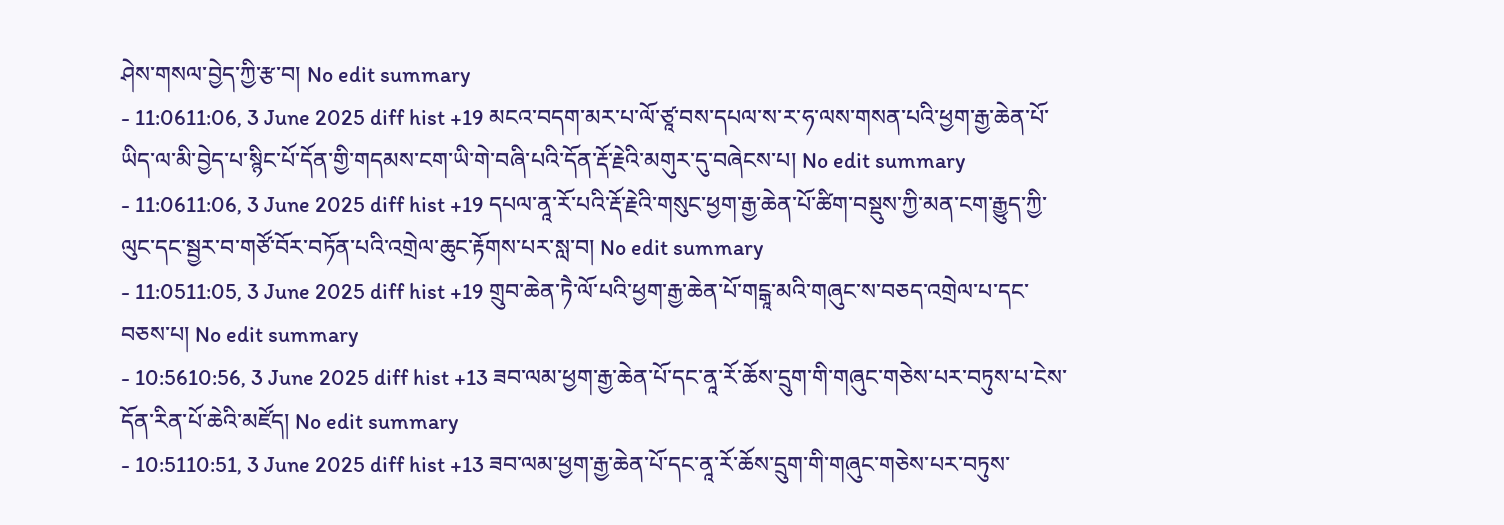ཤེས་གསལ་བྱེད་ཀྱི་རྩ་བ། No edit summary
- 11:0611:06, 3 June 2025 diff hist +19 མངའ་བདག་མར་པ་ལོ་ཙཱ་བས་དཔལ་ས་ར་ཧ་ལས་གསན་པའི་ཕྱག་རྒྱ་ཆེན་པོ་ཡིད་ལ་མི་བྱེད་པ་སྙིང་པོ་དོན་གྱི་གདམས་ངག་ཡི་གེ་བཞི་པའི་དོན་རྡོ་རྗེའི་མགུར་དུ་བཞེངས་པ། No edit summary
- 11:0611:06, 3 June 2025 diff hist +19 དཔལ་ནཱ་རོ་པའི་རྡོ་རྗེའི་གསུང་ཕྱག་རྒྱ་ཆེན་པོ་ཚིག་བསྡུས་ཀྱི་མན་ངག་རྒྱུད་ཀྱི་ལུང་དང་སྦྱར་བ་གཙོ་བོར་བཏོན་པའི་འགྲེལ་ཆུང་རྟོགས་པར་སླ་བ། No edit summary
- 11:0511:05, 3 June 2025 diff hist +19 གྲུབ་ཆེན་ཏཻ་ལོ་པའི་ཕྱག་རྒྱ་ཆེན་པོ་གངྒཱ་མའི་གཞུང་ས་བཅད་འགྲེལ་པ་དང་བཅས་པ། No edit summary
- 10:5610:56, 3 June 2025 diff hist +13 ཟབ་ལམ་ཕྱག་རྒྱ་ཆེན་པོ་དང་ནཱ་རོ་ཆོས་དྲུག་གི་གཞུང་གཅེས་པར་བཏུས་པ་ངེས་དོན་རིན་པོ་ཆེའི་མཛོད། No edit summary
- 10:5110:51, 3 June 2025 diff hist +13 ཟབ་ལམ་ཕྱག་རྒྱ་ཆེན་པོ་དང་ནཱ་རོ་ཆོས་དྲུག་གི་གཞུང་གཅེས་པར་བཏུས་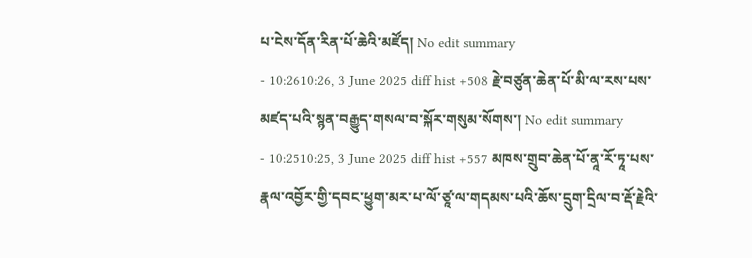པ་ངེས་དོན་རིན་པོ་ཆེའི་མཛོད། No edit summary
- 10:2610:26, 3 June 2025 diff hist +508 རྗེ་བཙུན་ཆེན་པོ་མི་ལ་རས་པས་མཛད་པའི་སྙན་བརྒྱུད་གསལ་བ་སྐོར་གསུམ་སོགས་། No edit summary
- 10:2510:25, 3 June 2025 diff hist +557 མཁས་གྲུབ་ཆེན་པོ་ནཱ་རོ་ཏཱ་པས་རྣལ་འབྱོར་གྱི་དབང་ཕྱུག་མར་པ་ལོ་ཙཱ་ལ་གདམས་པའི་ཆོས་དྲུག་དྲིལ་བ་རྡོ་རྗེའི་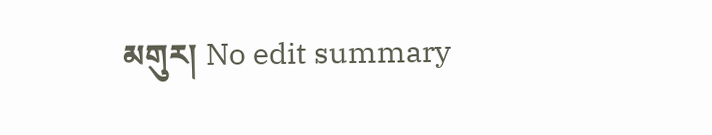མགུར། No edit summary